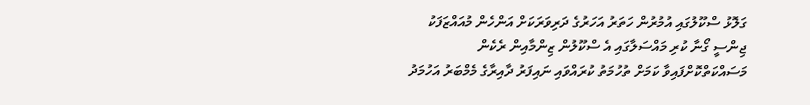ގަލޮޅު ސްކޫލުގައި އުމުރުން ހަތަރު އަހަރުގެ ދަރިވަރަކަށް އަންހެން މުއައްޒަފަކު ޖިންސީ ގޯނާ ކުރި މައްސަލާގައި އެ ސްކޫލުން ޒިންމާއިން ރެކެން މަސައްކަތްކޮށްފައިވާ ކަމަށް ތުހުމަތު ކުރައްވައި ނައިފަރު ދާއިރާގެ މެމްބަރު އަހުމަދު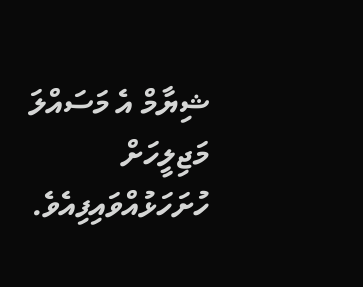ޝިޔާމް އެ މަސައްލަ މަޖިލީހަށް ހުށަހަޅުއްވައިފިއެވެ.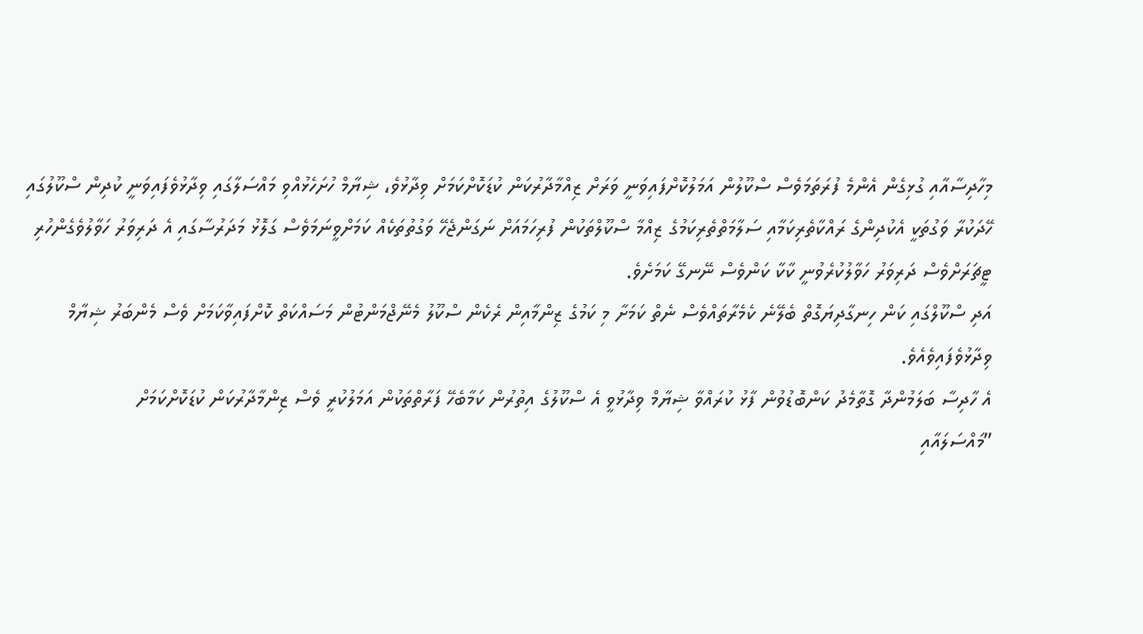މިހާދިސާއާއި ގުޅިގެން އެންމެ ފުރަތަމަވެސް ސްކޫލުން އަމަލުކޮށްފައިވަނީ ވަރަށް ޒިއްމާދާރުކަން ކުޑަކޮށްކަމަށް ވިދާޅުވެ، ޝިޔާމް ހުށަހެޅުއްވި މައްސަލާގައި ވިދާޅުވެފައިވަނީ ކުދިން ސްކޫލުގައި ހޭދަކުރާ ވަގުތަކީ އެކުދިންގެ ރައްކާތެރިކަމާއި ސަލާމަތްތެރިކަމުގެ ޒިއްމާ ސްކޫލްތަކުން ފުރިހަމައަށް ނަގަންޖެހޭ ވަގުތުތަކެއް ކަމަށްވީނަމަވެސް ގަލޮޅު މަދަރުސާގައި އެ ދަރިވަރު ހަވާލުވެގެންހުރި ޓީޗަރަށްވެސް ދަރިވަރު ހަވާލުކުރެވުނީ ކާކާ ކަންވެސް ނޭނގޭ ކަމަށެވެ.
އަދި ސްކޫލްގައި ކަން ހިނގާދިޔަގޮތް ބެލޭނެ ކެމެރާތައްވެސް ނެތް ކަމަށާ މި ކަމުގެ ޒިންމާއިން ރެކެން ސްކޫލު މެނޭޖްމަންޓުން މަސައްކަތް ކޮށްފައިވާކަމަށް ވެސް މެންބަރު ޝިޔާމް ވިދާޅުވެފައިވެއެވެ.
އެ ހާދިސާ ބަލަމުންދާ ގޮތާމެދު ކަންބޮޑުވުން ފާޅު ކުރައްވާ ޝިޔާމް ވިދާޅުވީ އެ ސްކޫލުގެ އިތުރުން ކަމާބެހޭ ފަރާތްތަކުން އަމަލުކުރީ ވެސް ޒިންމާދާރުކަން ކުޑަކޮށްކަމަށް
”މައްސަލައާއި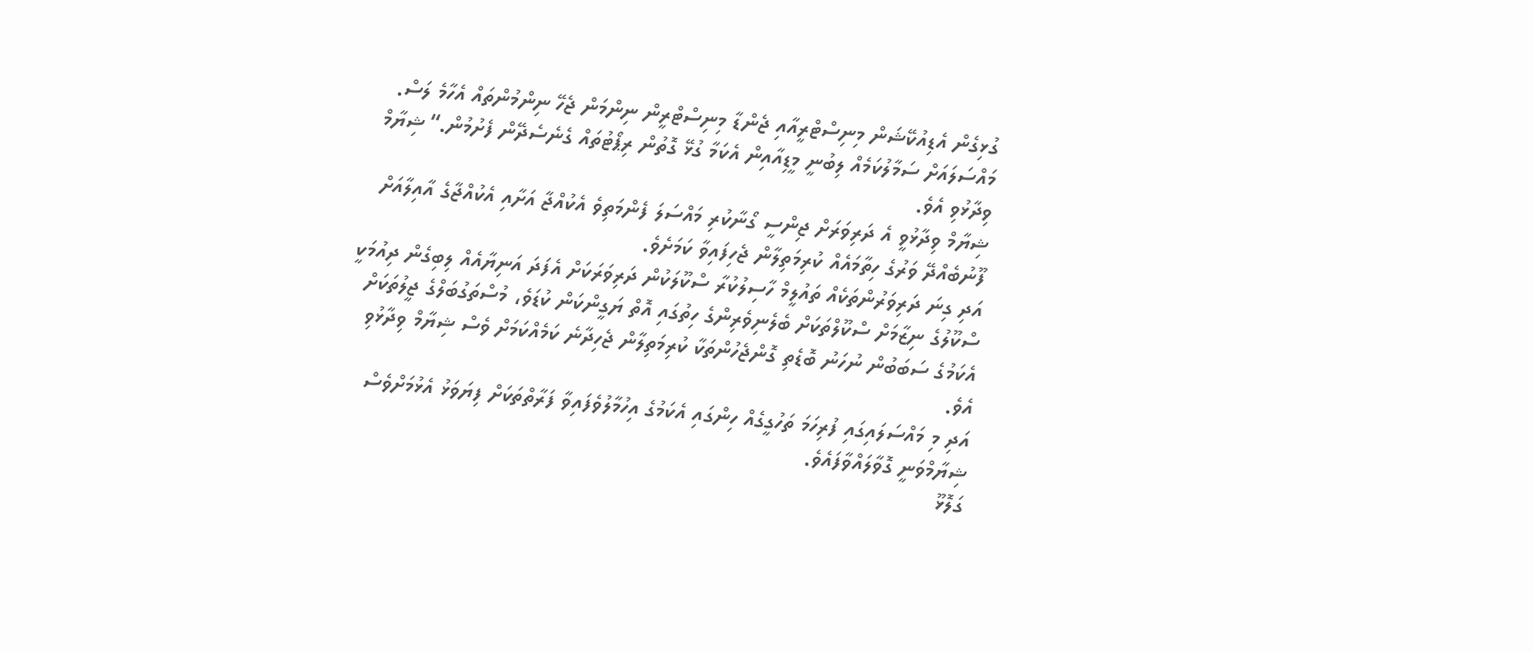ގުޅިގެން އެޑިއުކޭޝަން މިނިސްޓްރީއާއި ޖެންޑާ މިނިސްޓްރީން ނިންމަން ޖެހޭ ނިންމުންތައް އެހާމެ ލަސް. މައްސަލައަށް ސަމާލުކަމެއް ލިބުނީ މީޑިއާއިން އެކަމާ ގުޅޭ ގޮތުން ރިޕޯޓުތައް ގެނެސެދޭން ފެށުމުން.“ ޝިޔާމް ވިދާޅުވި އެވެ.
ޝިޔާމް ވިދާޅުވީ އެ ދަރިވަރަށް ޖިންސީ ގޯނާކުރި މައްސަލަ ފެންމަތިވެ އެކުއްޖާ އަށާއި އެކުއްޖާގެ އާއިލާއަށް ފޫނުބެއްދޭ ވަރުގެ ހިތާމައެއް ކުރިމަތިލާން ޖެހިފައިވާ ކަމަށެވެ.
އަދި ގިނަ ދަރިވަރުންތަކެއް ތައުލީމް ހާސިލުކުރާ ސްކޫލަކުން ދަރިވަރަކަށް އެފަދަ އަނިޔާއެއް ލިބިގެން ދިއުމަކީ ސްކޫލުގެ ނިޒާމަށް ސްކޫލްތަކަށް ބެލެނިވެރިންގެ ހިތުގައި އޮތް ޔަގީންކަން ކުޑަވެ، މުސްތަގުބަލްގެ ޖީލުތަކަށް އެކަމުގެ ސަބަބުން ނުހަނު ބޮޑެތި ގޮންޖެހުންތަކާ ކުރިމަތިލާން ޖެހިދާނެ ކަމެއްކަމަށް ވެސް ޝިޔާމް ވިދާޅުވި އެވެ.
އަދި މި މައްސަލައިގައި ފުރިހަމަ ތަހުގީގެއް ހިންގައި އެކަމުގެ އިހުމާލުވެފައިވާ ފަރާތްތަކަށް ފިޔަވަޅު އެޅުމަށްވެސް ޝިޔާމްވަނީ ގޮވާލައްވާފައެވެ.
ގަލޮޅޫ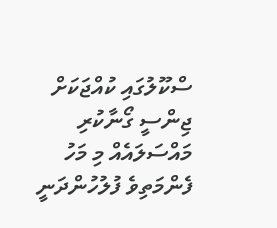ސްކޫލުގައި ކުއްޖަކަށް ޖިންސީ ގޯނާކުރި މައްސަލައެއް މި މަހު ފެންމަތިވެ ފުލުހުންދަނީ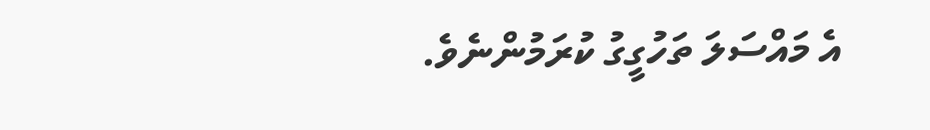އެ މައްސަލަ ތަހުގީގު ކުރަމުންނެވެ.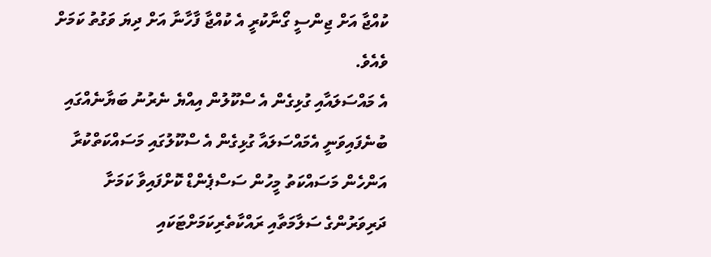ކުއްޖާ އަށް ޖިންސީ ގޯނާކުރީ އެ ކުއްޖާ ފާހާނާ އަށް ދިޔަ ވަގުތު ކަމަށް ވެއެވެ.
އެ މައްސަލައާއި ގުޅިގެން އެ ސްކޫލުން އިއްޔެ ނެރުނު ބަޔާނެއްގައި ބުނެފައިވަނީ އެމައްސަލައާ ގުޅިގެން އެ ސްކޫލުގައި މަސައްކަތްކުރާ އަންހެން މަސައްކަތު މީހުން ސަސްޕެންޑް ކޮށްފައިވާ ކަމަށާ ދަރިވަރުންގެ ސަލާމަތާއި ރައްކާތެރިކަމަށްޓަކައި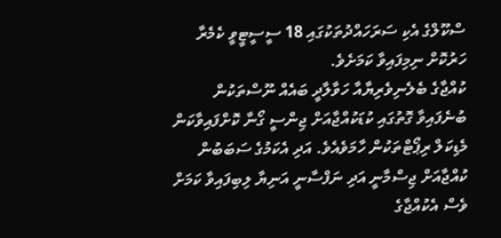ސްކޫލްގެ އެކި ސަރަހައްދުތަކުގައި 18 ސީސީޓީވީ ކެމެރާ ހަރުކޮށް ނިމިފައިވާ ކަމަށެވެ.
ކުއްޖާގެ ބެލެނިވެރިޔާއާ ހަވާލާދީ ބައެއް ނޫސްތަކުން ބުނެފައިވާ ގޮތުގައި ކުޑަކުއްޖާއަށް ޖިންސީ ގޯނާ ކޮށްފައިވާކަން މެޑިކަލް ރިޕޯޓްތަކުން ހާމަވެއެވެ. އަދި އެކަމުގެ ސަބަބުން ކުއްޖާއަށް ޖިސްމާނީ އަދި ނަފްސާނީ އަނިޔާ ލިބިފައިވާ ކަމަށް ވެސް އެކުއްޖާގެ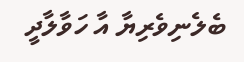ބެލެނިވެރިޔާ އާ ހަވާލާދީ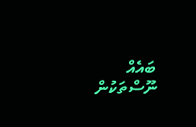ބައެއް ނޫސްތަކުން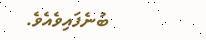ބުނެފައިވެއެވެ.